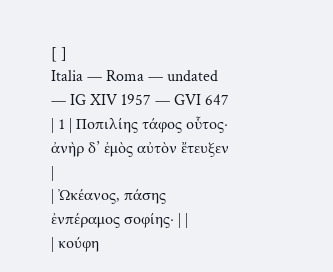[ ]
Italia — Roma — undated — IG XIV 1957 — GVI 647
| 1 | Ποπιλίης τάφος οὗτος· ἀνὴρ δ’ ἐμὸς αὐτὸν ἔτευξεν |
| Ὠκέανος, πάσης ἐνπέραμος σοφίης· | |
| κούφη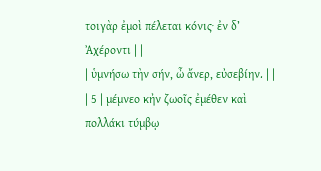τοιγὰρ ἐμοὶ πέλεται κόνις· ἐν δ’ Ἀχέροντι | |
| ὑμνήσω τὴν σήν, ὦ ἄνερ, εὐσεβίην. | |
| 5 | μέμνεο κἠν ζωοῖς ἐμέθεν καὶ πολλάκι τύμβῳ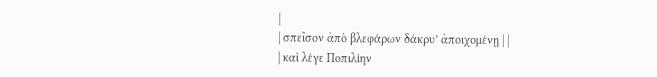|
| σπεῖσον ἀπὸ βλεφάρων δάκρυ’ ἀποιχομένῃ | |
| καὶ λέγε Ποπιλίην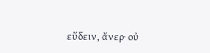εὕδειν, ἄνερ· οὐ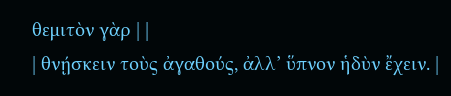θεμιτὸν γὰρ | |
| θνῄσκειν τοὺς ἀγαθούς, ἀλλ’ ὕπνον ἡδὺν ἔχειν. |